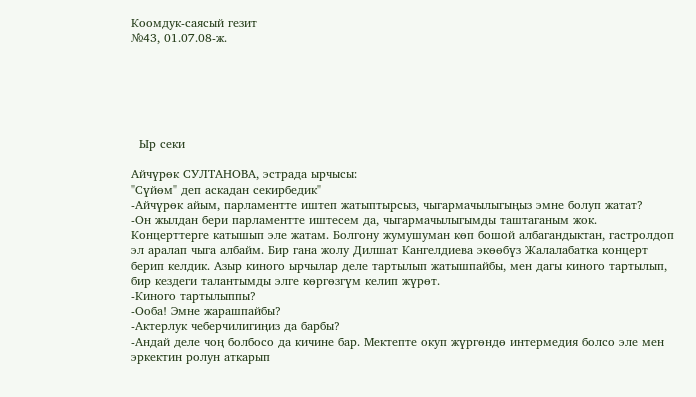Коомдук-саясый гезит
№43, 01.07.08-ж.






  Ыр секи

Айчүрөк СУЛТАНОВА, эстрада ырчысы:
"Сүйөм" деп аскадан секирбедик"
-Айчүрөк айым, парламентте иштеп жатыптырсыз, чыгармачылыгыңыз эмне болуп жатат?
-Он жылдан бери парламентте иштесем да, чыгармачылыгымды таштаганым жок. Концерттерге катышып эле жатам. Болгону жумушуман көп бошой албагандыктан, гастролдоп эл аралап чыга албайм. Бир гана жолу Дилшат Кангелдиева экөөбүз Жалалабатка концерт берип келдик. Азыр киного ырчылар деле тартылып жатышпайбы, мен дагы киного тартылып, бир кездеги талантымды элге көргөзгүм келип жүрөт.
-Киного тартылыппы?
-Ооба! Эмне жарашпайбы?
-Актерлук чеберчилигиңиз да барбы?
-Андай деле чоң болбосо да кичине бар. Мектепте окуп жүргөндө интермедия болсо эле мен эркектин ролун аткарып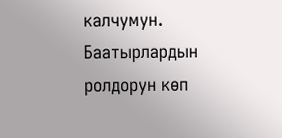калчумун. Баатырлардын ролдорун көп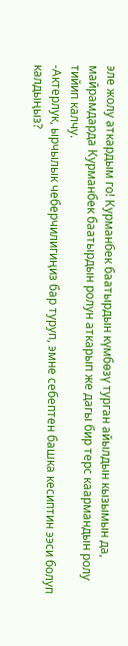эле жолу аткардым го! Курманбек баатырдын күмбөзү турган айылдын кызымын да, майрамдарда Курманбек баатырдын ролун аткарып же дагы бир терс каармандын ролу тийип калчу.
-Актерлук, ырчылык чеберчилигиңиз бар туруп, эмне себептен башка кесиптин ээси болуп калдыңыз?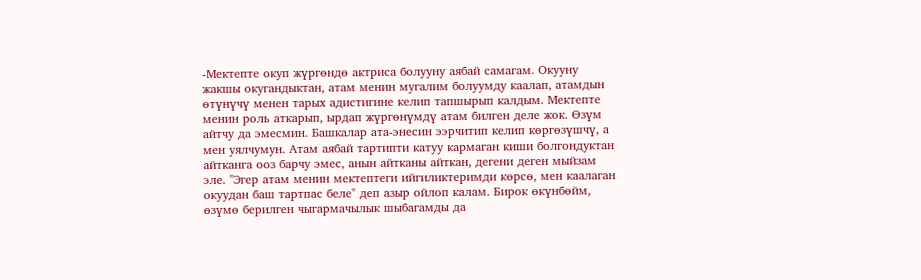-Мектепте окуп жүргөндө актриса болууну аябай самагам. Окууну жакшы окугандыктан, атам менин мугалим болуумду каалап, атамдын өтүнүчү менен тарых адистигине келип тапшырып калдым. Мектепте менин роль аткарып, ырдап жүргөнүмдү атам билген деле жок. Өзүм айтчу да эмесмин. Башкалар ата-энесин ээрчитип келип көргөзүшчү, а мен уялчумун. Атам аябай тартипти катуу кармаган киши болгондуктан айтканга ооз барчу эмес, анын айтканы айткан, дегени деген мыйзам эле. "Эгер атам менин мектептеги ийгиликтеримди көрсө, мен каалаган окуудан баш тартпас беле" деп азыр ойлоп калам. Бирок өкүнбөйм, өзүмө берилген чыгармачылык шыбагамды да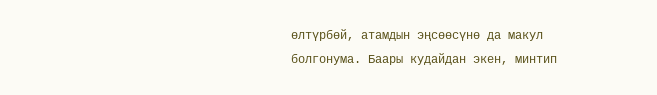өлтүрбөй, атамдын эңсөөсүнө да макул болгонума. Баары кудайдан экен, минтип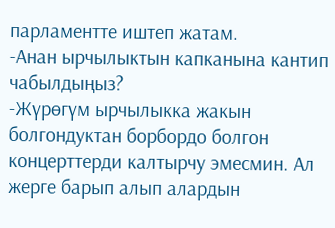парламентте иштеп жатам.
-Анан ырчылыктын капканына кантип чабылдыңыз?
-Жүрөгүм ырчылыкка жакын болгондуктан борбордо болгон концерттерди калтырчу эмесмин. Ал жерге барып алып алардын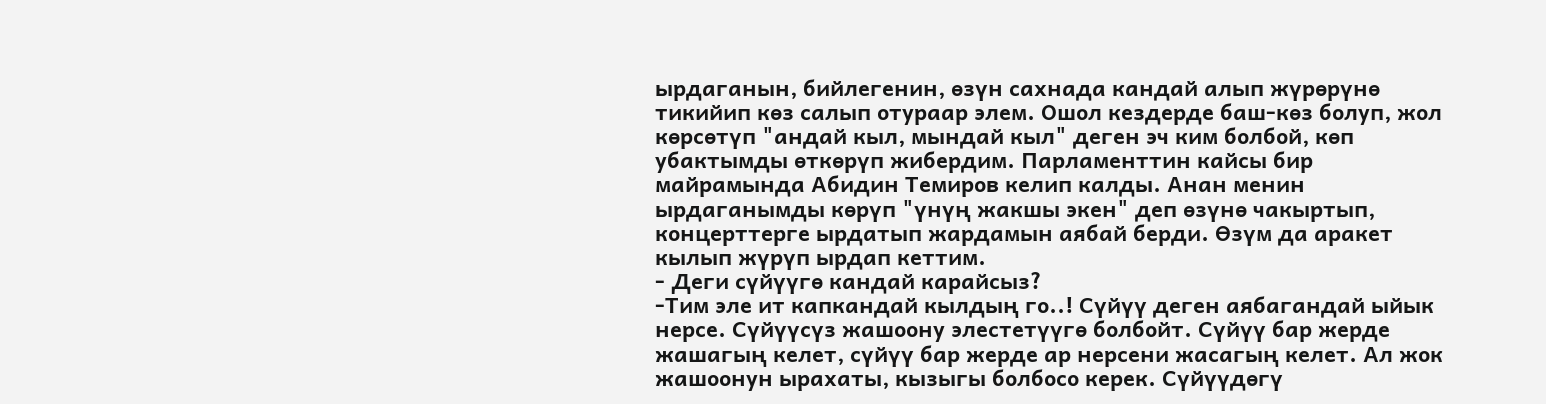ырдаганын, бийлегенин, өзүн сахнада кандай алып жүрөрүнө тикийип көз салып отураар элем. Ошол кездерде баш-көз болуп, жол көрсөтүп "андай кыл, мындай кыл" деген эч ким болбой, көп убактымды өткөрүп жибердим. Парламенттин кайсы бир майрамында Абидин Темиров келип калды. Анан менин ырдаганымды көрүп "үнүң жакшы экен" деп өзүнө чакыртып, концерттерге ырдатып жардамын аябай берди. Өзүм да аракет кылып жүрүп ырдап кеттим.
- Деги сүйүүгө кандай карайсыз?
-Тим эле ит капкандай кылдың го..! Сүйүү деген аябагандай ыйык нерсе. Сүйүүсүз жашоону элестетүүгө болбойт. Сүйүү бар жерде жашагың келет, сүйүү бар жерде ар нерсени жасагың келет. Ал жок жашоонун ырахаты, кызыгы болбосо керек. Сүйүүдөгү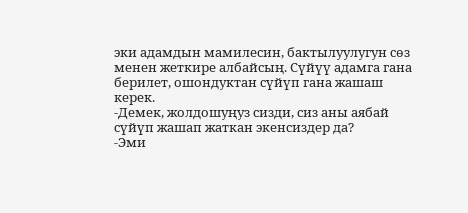эки адамдын мамилесин, бактылуулугун сөз менен жеткире албайсың. Сүйүү адамга гана берилет, ошондуктан сүйүп гана жашаш керек.
-Демек, жолдошуңуз сизди, сиз аны аябай сүйүп жашап жаткан экенсиздер да?
-Эми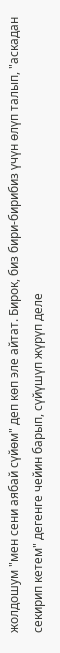жолдошум "мен сени аябай сүйөм" деп көп эле айтат. Бирок, биз бири-бирибиз үчүн өлүп талып, "аскадан секирип кетем" дегенге чейин барып, сүйүшүп жүрүп деле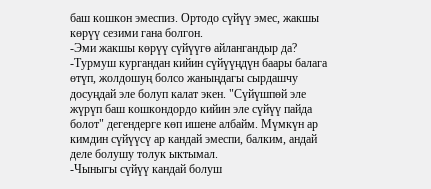баш кошкон эмеспиз. Ортодо сүйүү эмес, жакшы көрүү сезими гана болгон.
-Эми жакшы көрүү сүйүүгө айлангандыр да?
-Турмуш кургандан кийин сүйүүңдүн баары балага өтүп, жолдошуң болсо жаныңдагы сырдашчу досуңдай эле болуп калат экен. "Сүйүшпөй эле жүрүп баш кошкондордо кийин эле сүйүү пайда болот" дегендерге көп ишене албайм. Мүмкүн ар кимдин сүйүүсү ар кандай эмеспи, балким, андай деле болушу толук ыктымал.
-Чыныгы сүйүү кандай болуш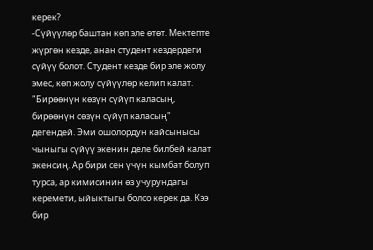керек?
-Сүйүүлөр баштан көп эле өтөт. Мектепте жүргөн кезде, анан студент кездердеги сүйүү болот. Студент кезде бир эле жолу эмес, көп жолу сүйүүлөр келип калат. "Бирөөнүн көзүн сүйүп каласың, бирөөнүн сөзүн сүйүп каласың" дегендей. Эми ошолордун кайсынысы чыныгы сүйүү экенин деле билбей калат экенсиң. Ар бири сен үчүн кымбат болуп турса, ар кимисинин өз учурундагы керемети, ыйыктыгы болсо керек да. Кээ бир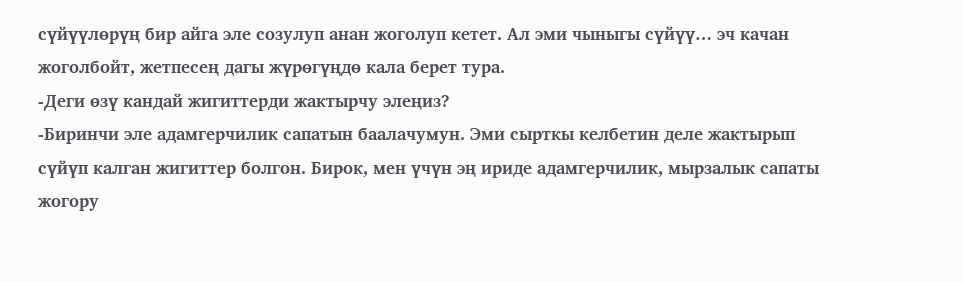сүйүүлөрүң бир айга эле созулуп анан жоголуп кетет. Ал эми чыныгы сүйүү… эч качан жоголбойт, жетпесең дагы жүрөгүңдө кала берет тура.
-Деги өзү кандай жигиттерди жактырчу элеңиз?
-Биринчи эле адамгерчилик сапатын баалачумун. Эми сырткы келбетин деле жактырып сүйүп калган жигиттер болгон. Бирок, мен үчүн эң ириде адамгерчилик, мырзалык сапаты жогору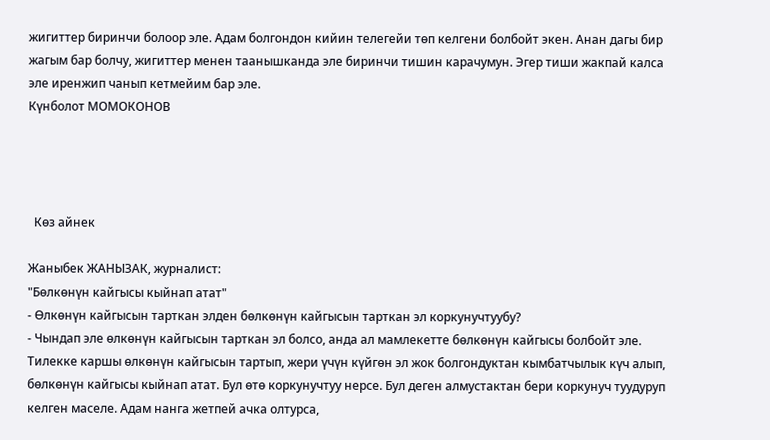жигиттер биринчи болоор эле. Адам болгондон кийин телегейи төп келгени болбойт экен. Анан дагы бир жагым бар болчу, жигиттер менен таанышканда эле биринчи тишин карачумун. Эгер тиши жакпай калса эле иренжип чанып кетмейим бар эле.
Күнболот МОМОКОНОВ




  Көз айнек

Жаныбек ЖАНЫЗАК, журналист:
"Бөлкөнүн кайгысы кыйнап атат"
- Өлкөнүн кайгысын тарткан элден бөлкөнүн кайгысын тарткан эл коркунучтуубу?
- Чындап эле өлкөнүн кайгысын тарткан эл болсо, анда ал мамлекетте бөлкөнүн кайгысы болбойт эле. Тилекке каршы өлкөнүн кайгысын тартып, жери үчүн күйгөн эл жок болгондуктан кымбатчылык күч алып, бөлкөнүн кайгысы кыйнап атат. Бул өтө коркунучтуу нерсе. Бул деген алмустактан бери коркунуч туудуруп келген маселе. Адам нанга жетпей ачка олтурса,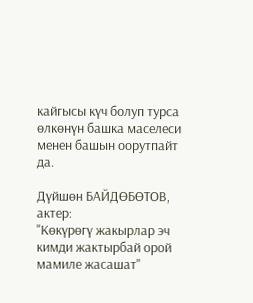кайгысы күч болуп турса өлкөнүн башка маселеси менен башын оорутпайт да.

Дүйшөн БАЙДӨБӨТОВ, актер:
"Көкүрөгү жакырлар эч кимди жактырбай орой мамиле жасашат"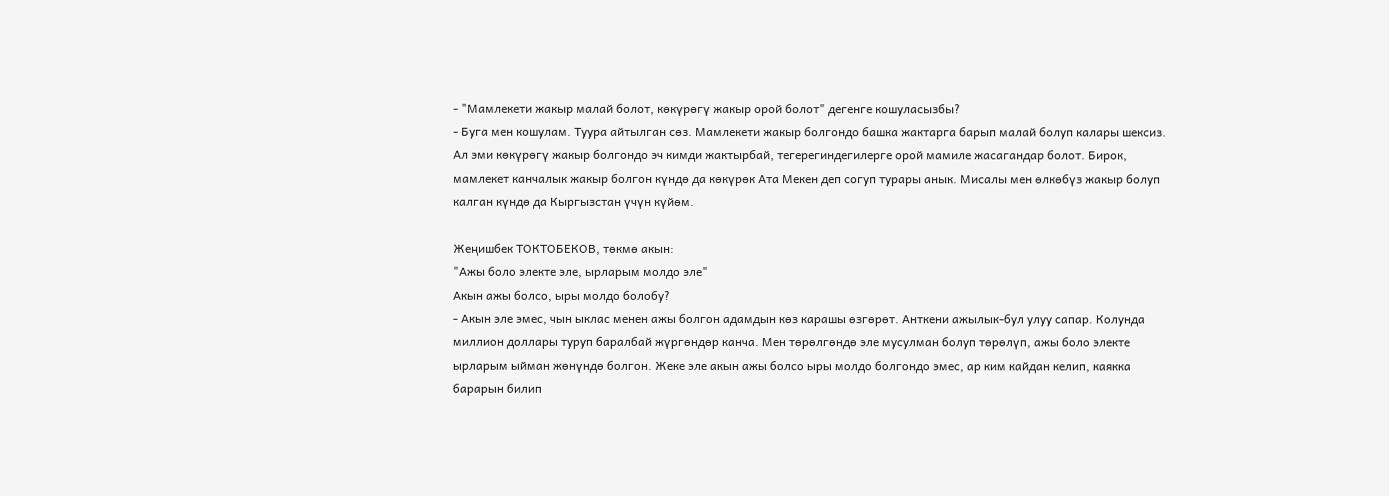- "Мамлекети жакыр малай болот, көкүрөгү жакыр орой болот" дегенге кошуласызбы?
- Буга мен кошулам. Туура айтылган сөз. Мамлекети жакыр болгондо башка жактарга барып малай болуп калары шексиз. Ал эми көкүрөгү жакыр болгондо эч кимди жактырбай, тегерегиндегилерге орой мамиле жасагандар болот. Бирок, мамлекет канчалык жакыр болгон күндө да көкүрөк Ата Мекен деп согуп турары анык. Мисалы мен өлкөбүз жакыр болуп калган күндө да Кыргызстан үчүн күйөм.

Жеңишбек ТОКТОБЕКОВ, төкмө акын:
"Ажы боло электе эле, ырларым молдо эле"
Акын ажы болсо, ыры молдо болобу?
- Акын эле эмес, чын ыклас менен ажы болгон адамдын көз карашы өзгөрөт. Анткени ажылык-бул улуу сапар. Колунда миллион доллары туруп баралбай жүргөндөр канча. Мен төрөлгөндө эле мусулман болуп төрөлүп, ажы боло электе ырларым ыйман жөнүндө болгон. Жеке эле акын ажы болсо ыры молдо болгондо эмес, ар ким кайдан келип, каякка барарын билип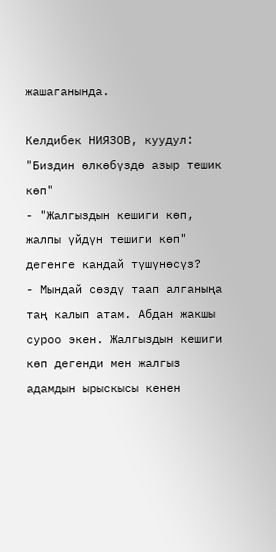жашаганында.

Келдибек НИЯЗОВ, куудул:
"Биздин өлкөбүздө азыр тешик көп"
- "Жалгыздын кешиги көп, жалпы үйдүн тешиги көп" дегенге кандай түшүнөсүз?
- Мындай сөздү таап алганыңа таң калып атам. Абдан жакшы суроо экен. Жалгыздын кешиги көп дегенди мен жалгыз адамдын ырыскысы кенен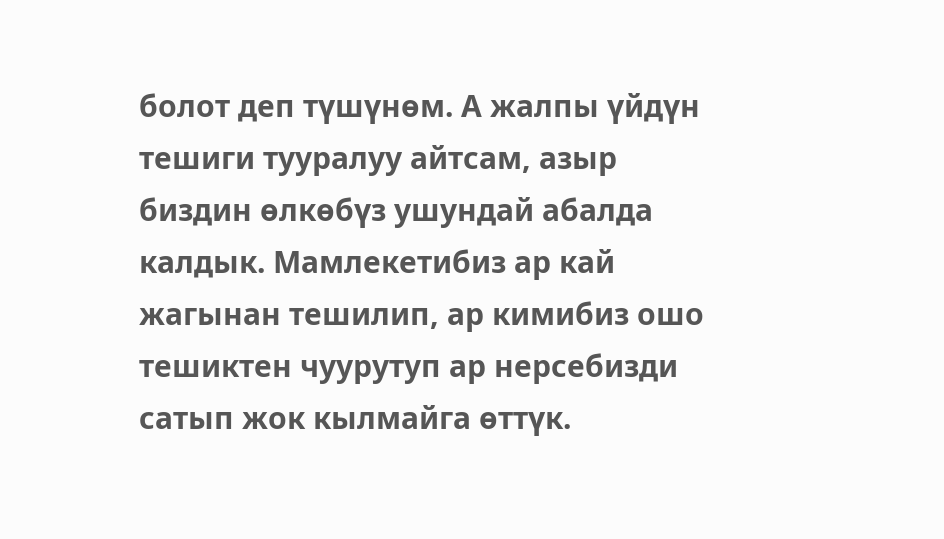болот деп түшүнөм. А жалпы үйдүн тешиги тууралуу айтсам, азыр биздин өлкөбүз ушундай абалда калдык. Мамлекетибиз ар кай жагынан тешилип, ар кимибиз ошо тешиктен чуурутуп ар нерсебизди сатып жок кылмайга өттүк.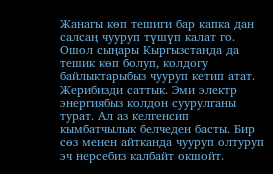Жанагы көп тешиги бар капка дан салсаң чууруп түшүп калат го. Ошол сыңары Кыргызстанда да тешик көп болуп, колдогу байлыктарыбыз чууруп кетип атат. Жерибизди саттык. Эми электр энергиябыз колдон суурулганы турат. Ал аз келгенсип кымбатчылык белчеден басты. Бир сөз менен айтканда чууруп олтуруп эч нерсебиз калбайт окшойт.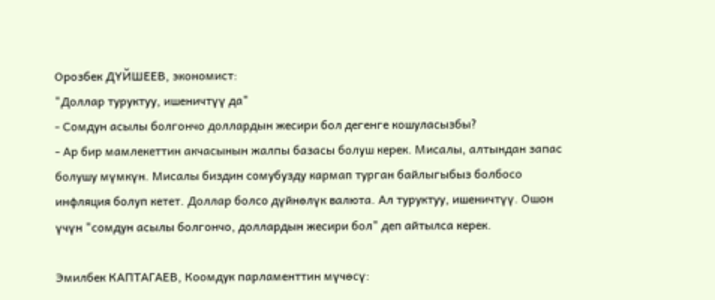Орозбек ДҮЙШЕЕВ, экономист:
"Доллар туруктуу, ишеничтүү да"
- Сомдун асылы болгончо доллардын жесири бол дегенге кошуласызбы?
- Ар бир мамлекеттин акчасынын жалпы базасы болуш керек. Мисалы, алтындан запас болушу мүмкүн. Мисалы биздин сомубузду кармап турган байлыгыбыз болбосо инфляция болуп кетет. Доллар болсо дүйнөлүк валюта. Ал туруктуу, ишеничтүү. Ошон үчүн "сомдун асылы болгончо, доллардын жесири бол" деп айтылса керек.

Эмилбек КАПТАГАЕВ, Коомдук парламенттин мүчөсү: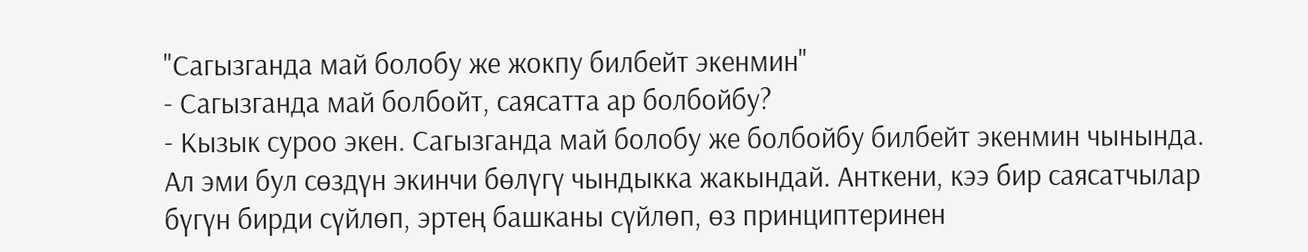"Сагызганда май болобу же жокпу билбейт экенмин"
- Сагызганда май болбойт, саясатта ар болбойбу?
- Кызык суроо экен. Сагызганда май болобу же болбойбу билбейт экенмин чынында. Ал эми бул сөздүн экинчи бөлүгү чындыкка жакындай. Анткени, кээ бир саясатчылар бүгүн бирди сүйлөп, эртең башканы сүйлөп, өз принциптеринен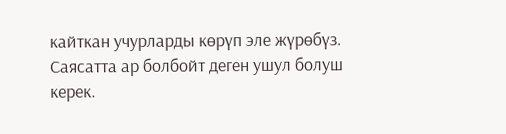кайткан учурларды көрүп эле жүрөбүз. Саясатта ар болбойт деген ушул болуш керек.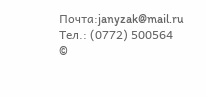Почта:janyzak@mail.ru
Тел.: (0772) 500564
©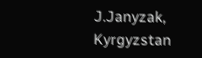J.Janyzak, Kyrgyzstan